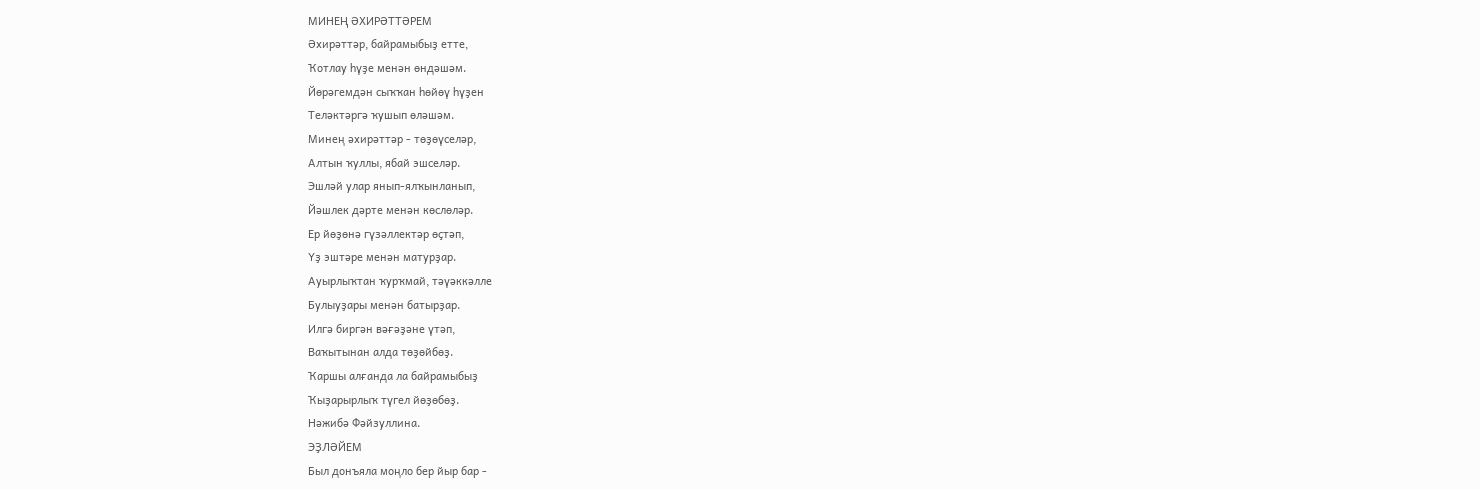МИНЕҢ ӘХИРӘТТӘРЕМ
Әхирәттәр, байрамыбыҙ етте,
Ҡотлау һүҙе менән өндәшәм.
Йөрәгемдән сыҡҡан һөйөү һүҙен
Теләктәргә ҡушып өләшәм.
Минең әхирәттәр - төҙөүселәр,
Алтын ҡуллы, ябай эшселәр.
Эшләй улар янып-ялҡынланып,
Йәшлек дәрте менән көслөләр.
Ер йөҙөнә гүзәллектәр өҫтәп,
Үҙ эштәре менән матурҙар.
Ауырлыҡтан ҡурҡмай, тәүәккәлле
Булыуҙары менән батырҙар.
Илгә биргән вәғәҙәне үтәп,
Ваҡытынан алда төҙөйбөҙ.
Ҡаршы алғанда ла байрамыбыҙ
Ҡыҙарырлыҡ түгел йөҙөбөҙ.
Нәжибә Фәйзуллина.
ЭҘЛӘЙЕМ
Был донъяла моңло бер йыр бар -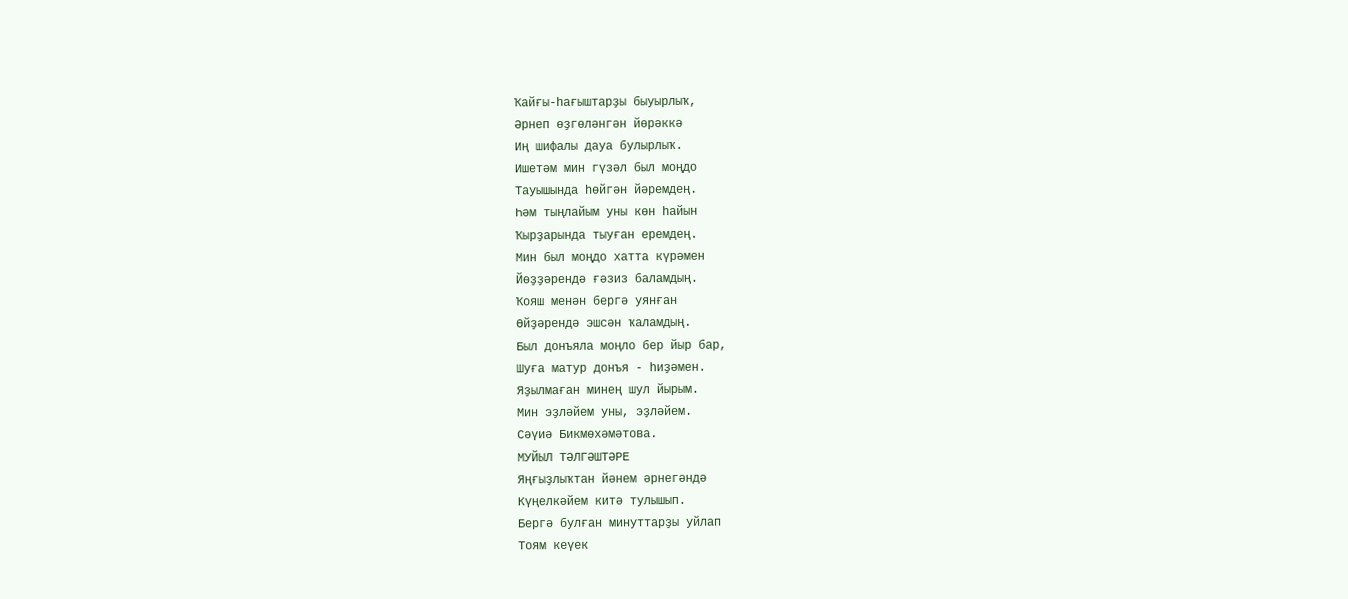Ҡайғы-һағыштарҙы быуырлыҡ,
Әрнеп өҙгөләнгән йөрәккә
Иң шифалы дауа булырлыҡ.
Ишетәм мин гүзәл был моңдо
Тауышында һөйгән йәремдең.
Һәм тыңлайым уны көн һайын
Ҡырҙарында тыуған еремдең.
Мин был моңдо хатта күрәмен
Йөҙҙәрендә ғәзиз баламдың.
Ҡояш менән бергә уянған
Өйҙәрендә эшсән ҡаламдың.
Был донъяла моңло бер йыр бар,
Шуға матур донъя - һиҙәмен.
Яҙылмаған минең шул йырым.
Мин эҙләйем уны, эҙләйем.
Сәүиә Бикмөхәмәтова.
МУЙЫЛ ТӘЛГӘШТӘРЕ
Яңғыҙлыҡтан йәнем әрнегәндә
Күңелкәйем китә тулышып.
Бергә булған минуттарҙы уйлап
Тоям кеүек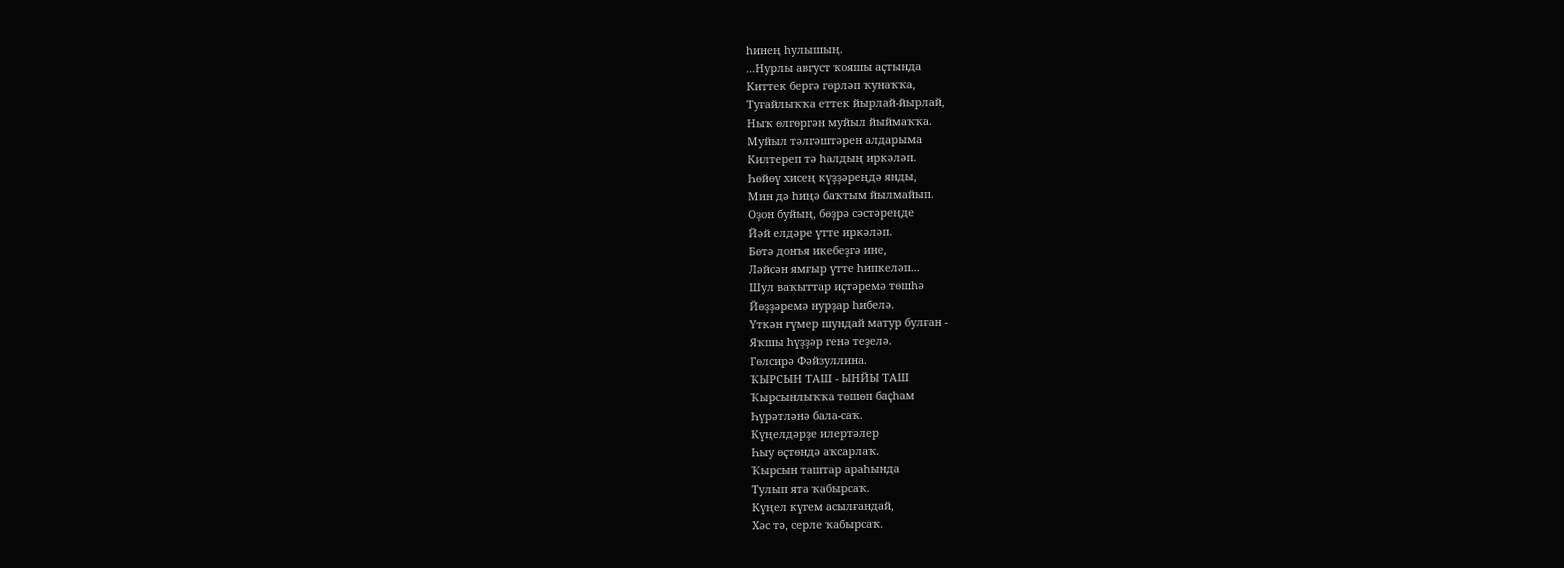һинең һулышың.
...Нурлы август ҡояшы аҫтында
Киттек бергә гөрләп ҡунаҡҡа,
Туғайлыҡҡа еттек йырлай-йырлай,
Ныҡ өлгөргән муйыл йыймаҡҡа.
Муйыл тәлгәштәрен алдарыма
Килтереп тә һалдың иркәләп.
Һөйөү хисең күҙҙәреңдә янды,
Мин дә һиңә баҡтым йылмайып.
Оҙон буйың, бөҙрә сәстәреңде
Йәй елдәре үтте иркәләп.
Бөтә донъя икебеҙгә ине,
Ләйсән ямғыр үтте һипкеләп...
Шул ваҡыттар иҫтәремә төшһә
Йөҙҙәремә нурҙар һибелә.
Үткән ғүмер шундай матур булған -
Яҡшы һүҙҙәр генә теҙелә.
Гөлсирә Фәйзуллина.
ҠЫРСЫН ТАШ - ЫНЙЫ ТАШ
Ҡырсынлыҡҡа төшөп баҫһам
Һүрәтләнә бала-саҡ.
Күңелдәрҙе илертәлер
Һыу өҫтөндә аҡсарлаҡ.
Ҡырсын таштар араһында
Тулып ята ҡабырсаҡ.
Күңел күгем асылғандай,
Хәс тә, серле ҡабырсаҡ.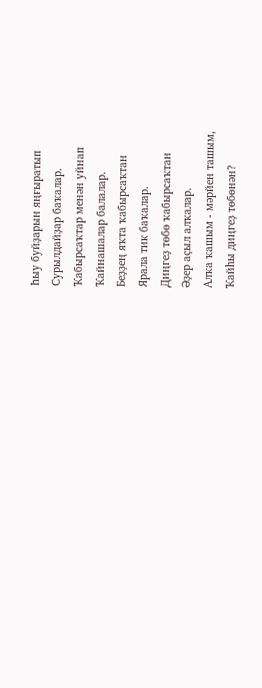Һыу буйҙарын яңғыратып
Сурылдайҙар баҡалар.
Ҡабырсаҡтар менән уйнап
Ҡайнашалар балалар.
Беҙҙең яҡта ҡабырсаҡтан
Ярала тик баҡалар.
Диңгеҙ төбө ҡабырсаҡтан
Әҙер аҫыл алҡалар.
Алҡа ҡашым - мәрйен ташым,
Ҡайһы диңгеҙ төбөнән?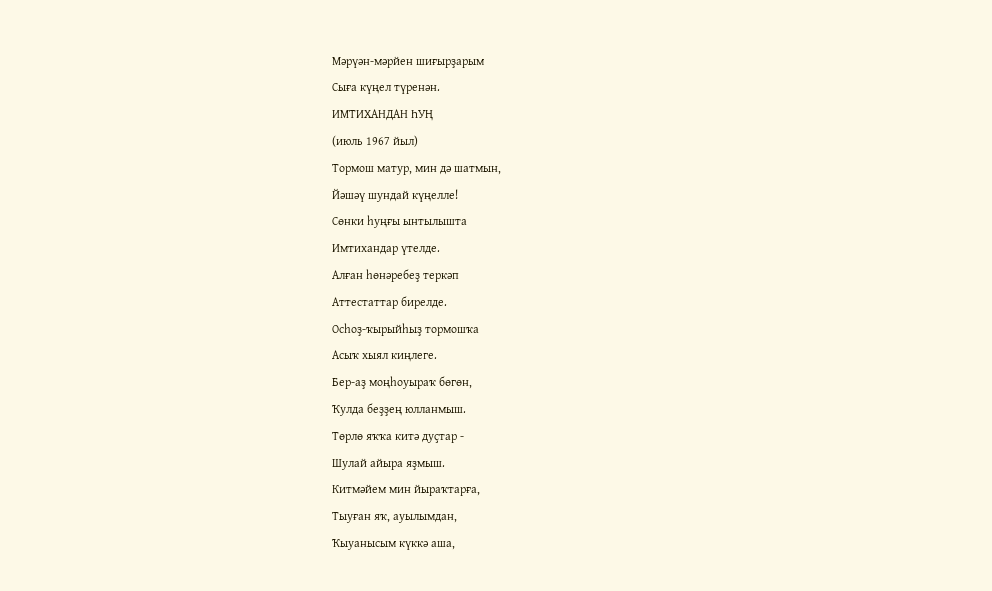Мәрүән-мәрйен шиғырҙарым
Сыға күңел түренән.
ИМТИХАНДАН ҺУҢ
(июль 1967 йыл)
Тормош матур, мин дә шатмын,
Йәшәү шундай күңелле!
Сөнки һуңғы ынтылышта
Имтихандар үтелде.
Алған һөнәребеҙ теркәп
Аттестаттар бирелде.
Осһоҙ-ҡырыйһыҙ тормошҡа
Асыҡ хыял киңлеге.
Бер-аҙ моңһоуыраҡ бөгөн,
Ҡулда беҙҙең юлланмыш.
Төрлө яҡҡа китә дуҫтар -
Шулай айыра яҙмыш.
Китмәйем мин йыраҡтарға,
Тыуған яҡ, ауылымдан,
Ҡыуанысым күккә аша,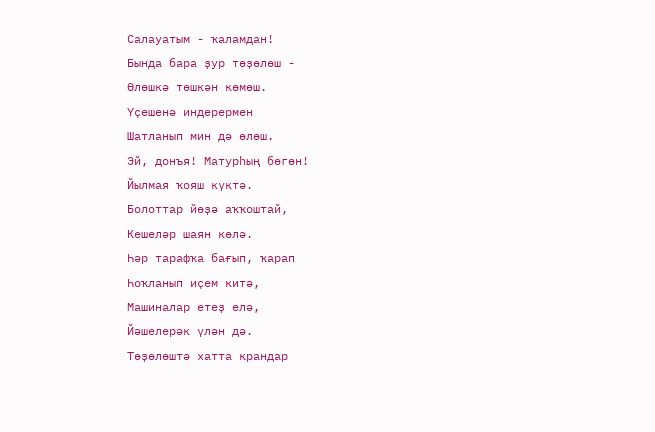Салауатым - ҡаламдан!
Бында бара ҙур төҙөлөш -
Өлөшкә төшкән көмөш.
Үҫешенә индерермен
Шатланып мин дә өлөш.
Эй, донъя! Матурһың бөгөн!
Йылмая ҡояш күктә.
Болоттар йөҙә аҡҡоштай,
Кешеләр шаян көлә.
Һәр тарафҡа бағып, ҡарап
Һоҡланып иҫем китә,
Машиналар етеҙ елә,
Йәшелерәк үлән дә.
Төҙөлөштә хатта крандар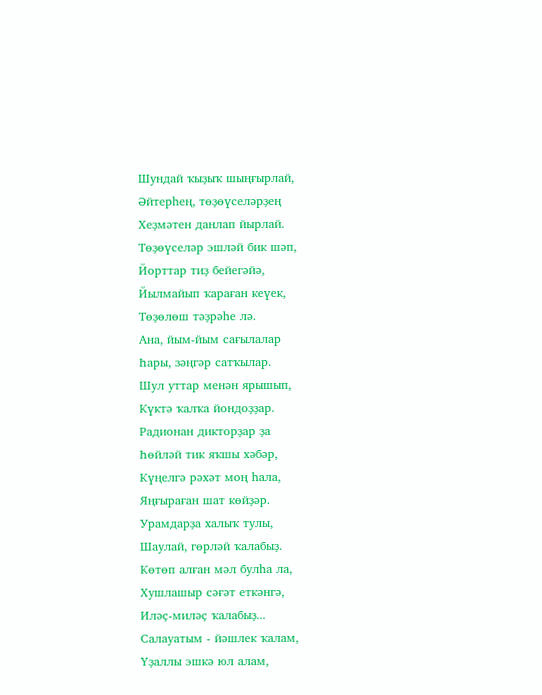Шундай ҡыҙыҡ шыңғырлай,
Әйтерһең, төҙөүселәрҙең
Хеҙмәтен данлап йырлай.
Төҙөүселәр эшләй бик шәп,
Йорттар тиҙ бейегәйә,
Йылмайып ҡараған кеүек,
Төҙөлөш тәҙрәһе лә.
Ана, йым-йым сағылалар
Һары, зәңгәр сатҡылар.
Шул уттар менән ярышып,
Күктә ҡалҡа йондоҙҙар.
Радионан дикторҙар ҙа
Һөйләй тик яҡшы хәбәр,
Күңелгә рәхәт моң һала,
Яңғыраған шат көйҙәр.
Урамдарҙа халыҡ тулы,
Шаулай, гөрләй ҡалабыҙ.
Көтөп алған мәл булһа ла,
Хушлашыр сәғәт еткәнгә,
Иләҫ-миләҫ ҡалабыҙ...
Салауатым - йәшлек ҡалам,
Үҙаллы эшкә юл алам,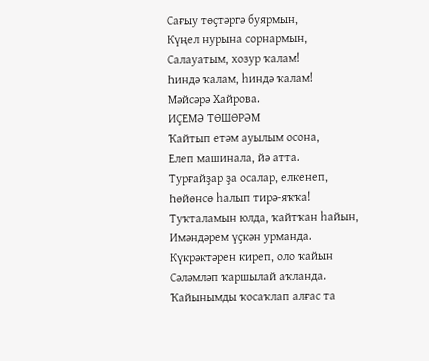Сағыу төҫтәргә буярмын,
Күңел нурына сорнармын,
Салауатым, хозур ҡалам!
Һиндә ҡалам, һиндә ҡалам!
Мәйсәрә Хайрова.
ИҪЕМӘ ТӨШӨРӘМ
Ҡайтып етәм ауылым осона,
Елеп машинала, йә атта.
Турғайҙар ҙа осалар, елкенеп,
Һөйөнсө һалып тирә-яҡҡа!
Туҡталамын юлда, ҡайтҡан һайын,
Имәндәрем үҫкән урманда.
Күкрәктәрен киреп, оло ҡайын
Сәләмләп ҡаршылай аҡланда.
Ҡайынымды ҡосаҡлап алғас та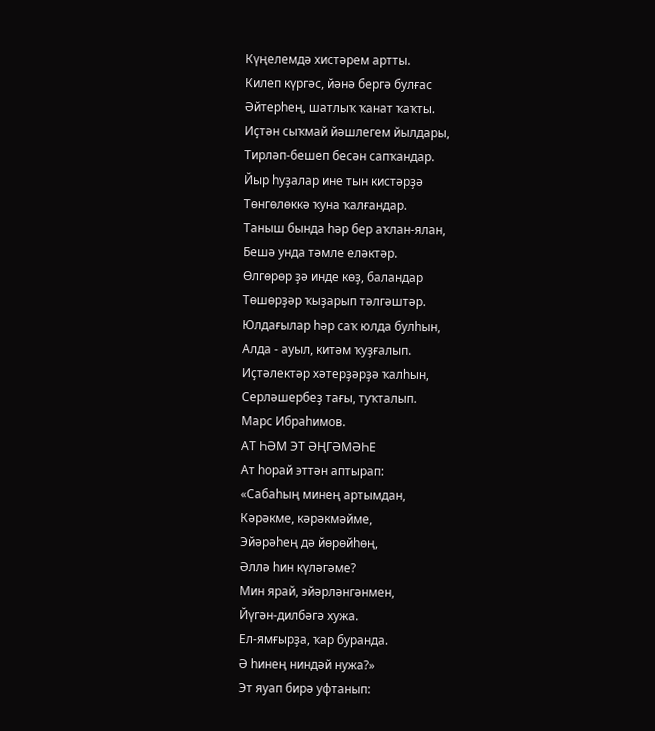Күңелемдә хистәрем артты.
Килеп күргәс, йәнә бергә булғас
Әйтерһең, шатлыҡ ҡанат ҡаҡты.
Иҫтән сыҡмай йәшлегем йылдары,
Тирләп-бешеп бесән сапҡандар.
Йыр һуҙалар ине тын кистәрҙә
Төнгөлөккә ҡуна ҡалғандар.
Таныш бында һәр бер аҡлан-ялан,
Бешә унда тәмле еләктәр.
Өлгөрөр ҙә инде көҙ, баландар
Төшөрҙәр ҡыҙарып тәлгәштәр.
Юлдағылар һәр саҡ юлда булһын,
Алда - ауыл, китәм ҡуҙғалып.
Иҫтәлектәр хәтерҙәрҙә ҡалһын,
Серләшербеҙ тағы, туҡталып.
Марс Ибраһимов.
АТ ҺӘМ ЭТ ӘҢГӘМӘҺЕ
Ат һорай эттән аптырап:
«Сабаһың минең артымдан,
Кәрәкме, кәрәкмәйме,
Эйәрәһең дә йөрөйһөң,
Әллә һин күләгәме?
Мин ярай, эйәрләнгәнмен,
Йүгән-дилбәгә хужа.
Ел-ямғырҙа, ҡар буранда.
Ә һинең ниндәй нужа?»
Эт яуап бирә уфтанып: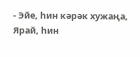- Эйе, һин кәрәк хужаңа,
Ярай, һин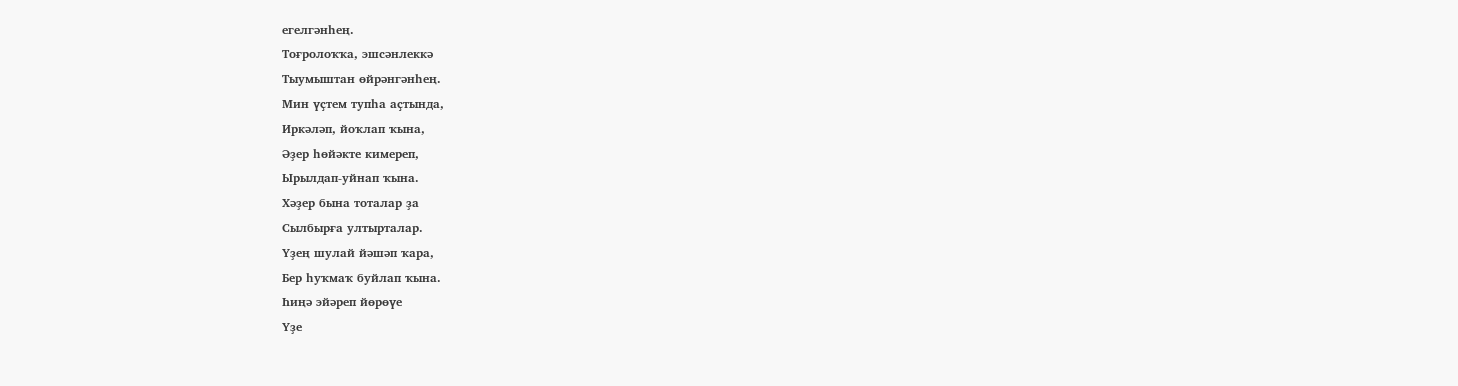егелгәнһең.
Тоғролоҡҡа, эшсәнлеккә
Тыумыштан өйрәнгәнһең.
Мин үҫтем тупһа аҫтында,
Иркәләп, йоҡлап ҡына,
Әҙер һөйәкте кимереп,
Ырылдап-уйнап ҡына.
Хәҙер бына тоталар ҙа
Сылбырға ултырталар.
Үҙең шулай йәшәп ҡара,
Бер һуҡмаҡ буйлап ҡына.
Һиңә эйәреп йөрөүе
Үҙе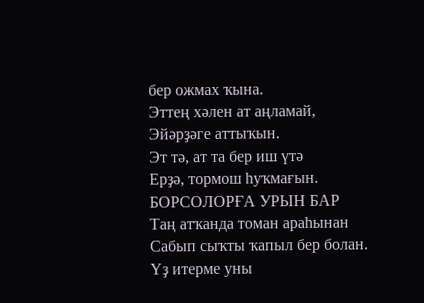бер ожмах ҡына.
Эттең хәлен ат аңламай,
Эйәрҙәге аттыҡын.
Эт тә, ат та бер иш үтә
Ерҙә, тормош һуҡмағын.
БОРСОЛОРҒА УРЫН БАР
Таң атҡанда томан араһынан
Сабып сыҡты ҡапыл бер болан.
Үҙ итерме уны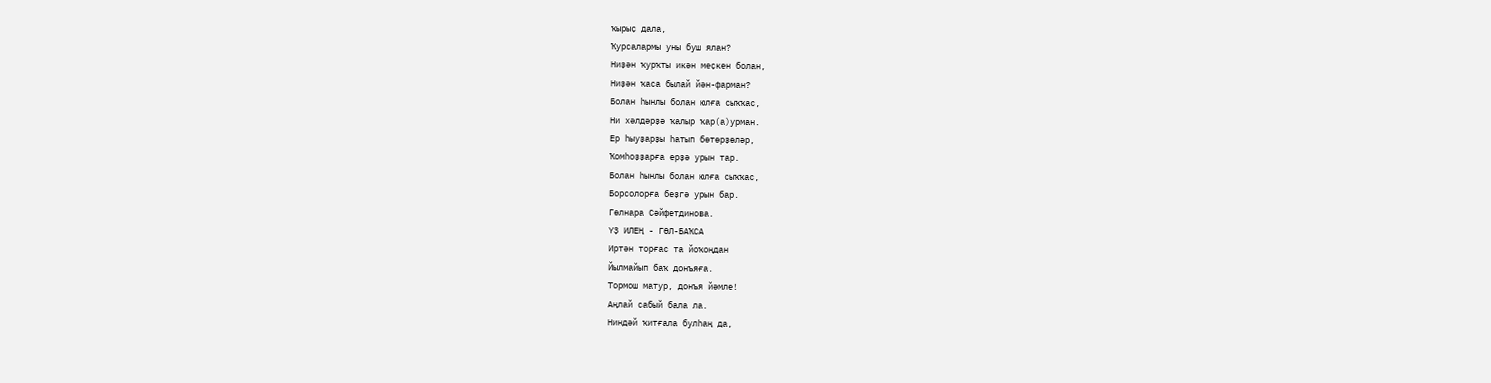ҡырыҫ дала,
Ҡурсалармы уны буш ялан?
Ниҙән ҡурҡты икән меҫкен болан,
Ниҙән ҡаса былай йән-фарман?
Болан һынлы болан юлға сыҡҡас,
Ни хәлдәрҙә ҡалыр ҡар(а)урман.
Ер һыуҙарҙы һатып бөтөрҙөләр,
Ҡомһоҙҙарға ерҙә урын тар.
Болан һынлы болан юлға сыҡҡас,
Борсолорға беҙгә урын бар.
Гөлнара Сәйфетдинова.
ҮҘ ИЛЕҢ - ГӨЛ-БАҠСА
Иртән торғас та йоҡоңдан
Йылмайып баҡ донъяға.
Тормош матур, донъя йәмле!
Аңлай сабый бала ла.
Ниндәй ҡитғала булһаң да,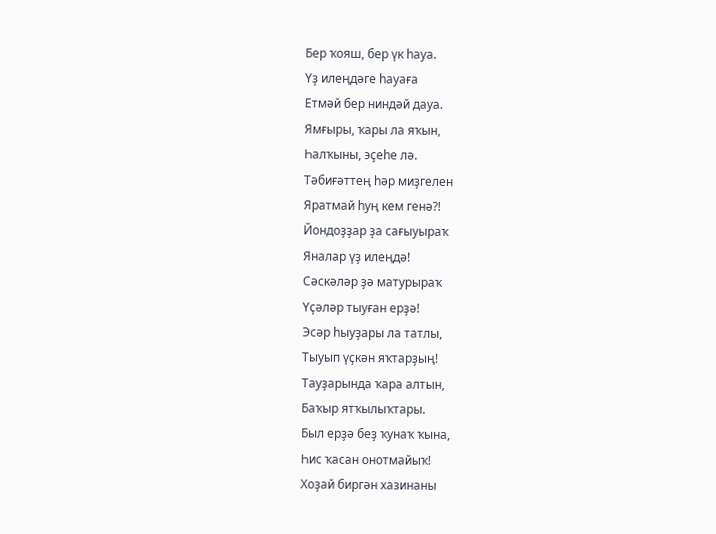Бер ҡояш, бер үк һауа.
Үҙ илеңдәге һауаға
Етмәй бер ниндәй дауа.
Ямғыры, ҡары ла яҡын,
Һалҡыны, эҫеһе лә.
Тәбиғәттең һәр миҙгелен
Яратмай һуң кем генә?!
Йондоҙҙар ҙа сағыуыраҡ
Яналар үҙ илеңдә!
Сәскәләр ҙә матурыраҡ
Үҫәләр тыуған ерҙә!
Эсәр һыуҙары ла татлы,
Тыуып үҫкән яҡтарҙың!
Тауҙарында ҡара алтын,
Баҡыр ятҡылыҡтары.
Был ерҙә беҙ ҡунаҡ ҡына,
Һис ҡасан онотмайыҡ!
Хоҙай биргән хазинаны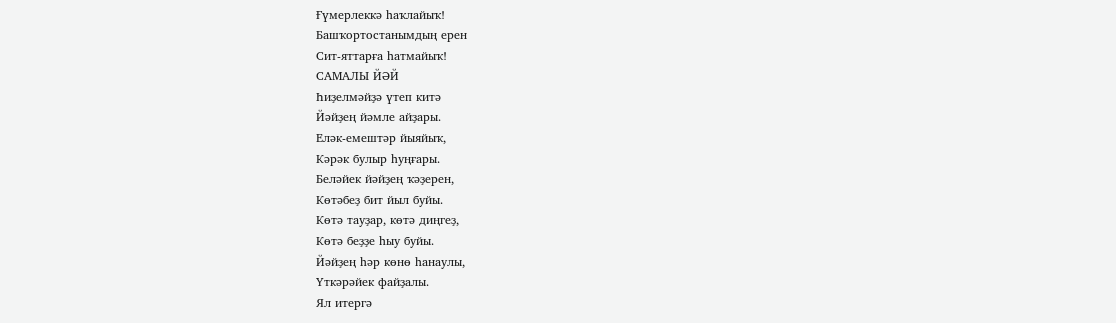Ғүмерлеккә һаҡлайыҡ!
Башҡортостанымдың ерен
Сит-яттарға һатмайыҡ!
САМАЛЫ ЙӘЙ
Һиҙелмәйҙә үтеп китә
Йәйҙең йәмле айҙары.
Еләк-емештәр йыяйыҡ,
Кәрәк булыр һуңғары.
Беләйек йәйҙең ҡәҙерен,
Көтәбеҙ бит йыл буйы.
Көтә тауҙар, көтә диңгеҙ,
Көтә беҙҙе һыу буйы.
Йәйҙең һәр көнө һанаулы,
Үткәрәйек файҙалы.
Ял итергә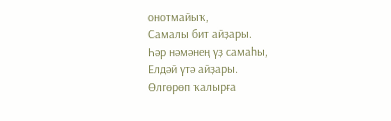онотмайыҡ,
Самалы бит айҙары.
Һәр нәмәнең үҙ самаһы,
Елдәй үтә айҙары.
Өлгөрөп ҡалырға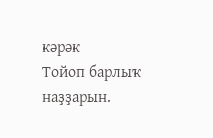кәрәк
Тойоп барлыҡ наҙҙарын.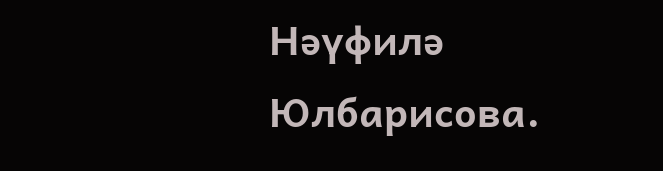Нәүфилә Юлбарисова.